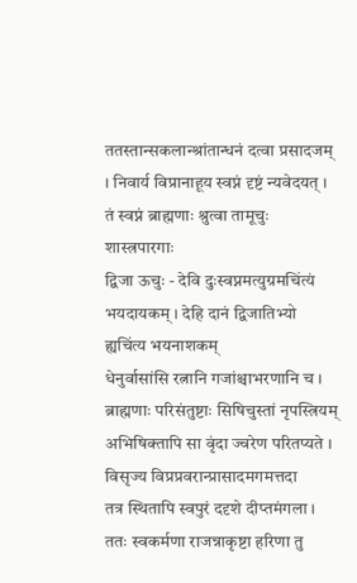ततस्तान्सकलान्श्रांतान्धनं दत्वा प्रसादजम् । निवार्य विप्रानाहूय स्वप्नं दृष्टं न्यवेदयत् । तं स्वप्नं ब्राह्मणाः श्रुत्वा तामूचुः शास्त्रपारगाः
द्विजा ऊचुः - देवि दुःस्वप्नमत्युग्रमचिंत्यं भयदायकम् । देहि दानं द्विजातिभ्यो ह्यचिंत्य भयनाशकम्
धेनुर्वासांसि रत्नानि गजांश्चाभरणानि च । ब्राह्मणाः परिसंतुष्टाः सिषिचुस्तां नृपस्त्रियम्
अभिषिक्तापि सा वृंदा ज्वरेण परितप्यते । विसृज्य विप्रप्रवरान्प्रासादमगमत्तदा
तत्र स्थितापि स्वपुरं ददृशे दीप्तमंगला । ततः स्वकर्मणा राजन्नाकृष्टा हरिणा तु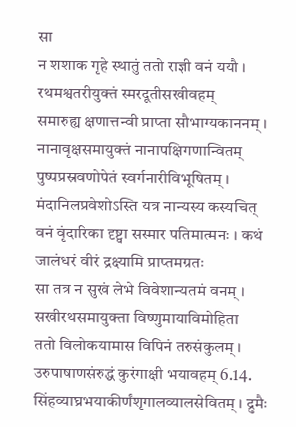सा
न शशाक गृहे स्थातुं ततो राज्ञी वनं ययौ । रथमश्वतरीयुक्तं स्मरदूतीसखीवहम्
समारुह्य क्षणात्तन्वी प्राप्ता सौभाग्यकाननम् । नानावृक्षसमायुक्तं नानापक्षिगणान्वितम्
पुष्पप्रस्रवणोपेतं स्वर्गनारीविभूषितम् । मंदानिलप्रवेशोऽस्ति यत्र नान्यस्य कस्यचित्
वनं वृंदारिका दृष्ट्वा सस्मार पतिमात्मनः । कथं जालंधरं वीरं द्रक्ष्यामि प्राप्तमग्रतः
सा तत्र न सुखं लेभे विवेशान्यतमं वनम् । सखीरथसमायुक्ता विष्णुमायाविमोहिता
ततो विलोकयामास विपिनं तरुसंकुलम् । उरुपाषाणसंरुद्धं कुरंगाक्षी भयावहम् 6.14.
सिंहव्याघ्रभयाकीर्णंशृगालव्यालसेवितम् । द्रुमैः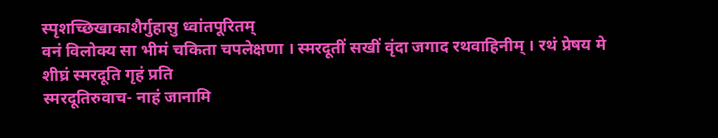स्पृशच्छिखाकाशैर्गुहासु ध्वांतपूरितम्
वनं विलोक्य सा भीमं चकिता चपलेक्षणा । स्मरदूतीं सखीं वृंदा जगाद रथवाहिनीम् । रथं प्रेषय मे शीघ्रं स्मरदूति गृहं प्रति
स्मरदूतिरुवाच- नाहं जानामि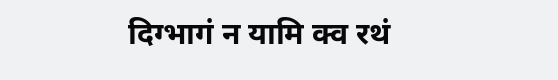दिग्भागं न यामि क्व रथं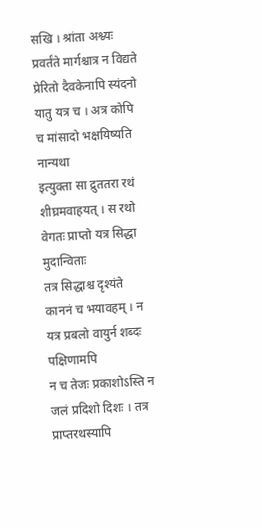सखि । श्रांता अश्व्यः प्रवर्तंते मार्गश्चात्र न विद्यते
प्रेरितो दैवकेनापि स्यंदनो यातु यत्र च । अत्र कोपि च मांसादो भक्षयिष्यति नान्यथा
इत्युक्ता सा द्रुततरा रथं शीघ्रमवाहयत् । स रथो वेगतः प्राप्तो यत्र सिद्धा मुदान्विताः
तत्र सिद्धाश्च दृश्यंते काननं च भयावहम् । न यत्र प्रबलो वायुर्न शब्दः पक्षिणामपि
न च तेजः प्रकाशोऽस्ति न जलं प्रदिशो दिशः । तत्र प्राप्तरथस्यापि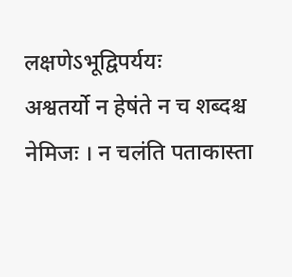लक्षणेऽभूद्विपर्ययः
अश्वतर्यो न हेषंते न च शब्दश्च नेमिजः । न चलंति पताकास्ता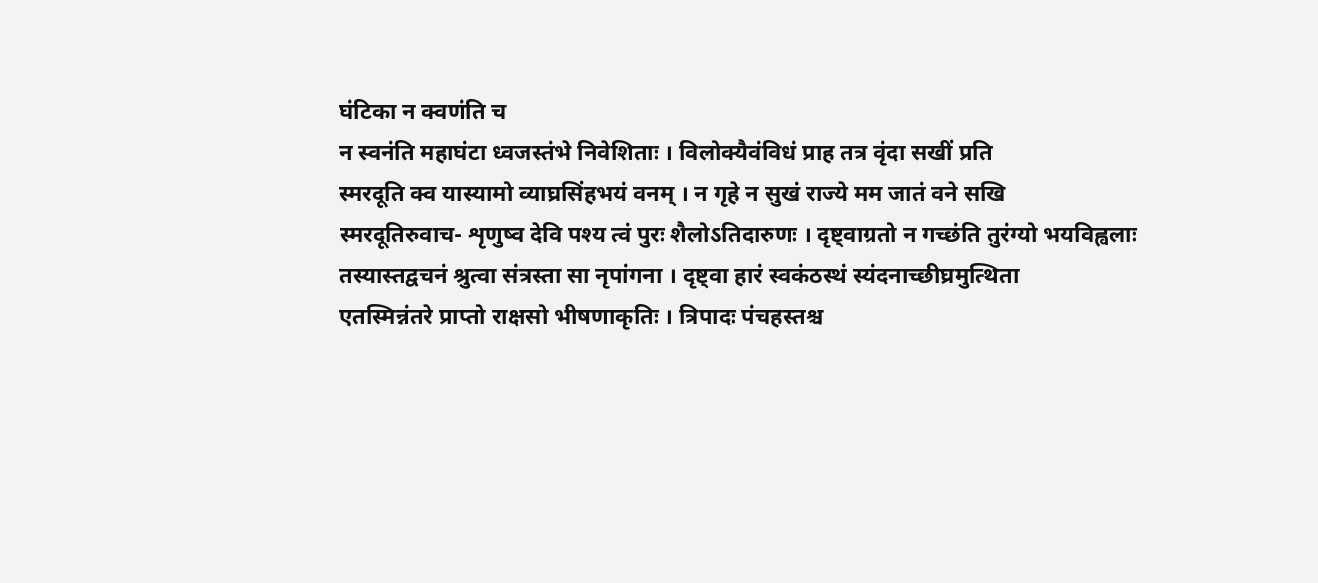घंटिका न क्वणंति च
न स्वनंति महाघंटा ध्वजस्तंभे निवेशिताः । विलोक्यैवंविधं प्राह तत्र वृंदा सखीं प्रति
स्मरदूति क्व यास्यामो व्याघ्रसिंहभयं वनम् । न गृहे न सुखं राज्ये मम जातं वने सखि
स्मरदूतिरुवाच- शृणुष्व देवि पश्य त्वं पुरः शैलोऽतिदारुणः । दृष्ट्वाग्रतो न गच्छंति तुरंग्यो भयविह्वलाः
तस्यास्तद्वचनं श्रुत्वा संत्रस्ता सा नृपांगना । दृष्ट्वा हारं स्वकंठस्थं स्यंदनाच्छीघ्रमुत्थिता
एतस्मिन्नंतरे प्राप्तो राक्षसो भीषणाकृतिः । त्रिपादः पंचहस्तश्च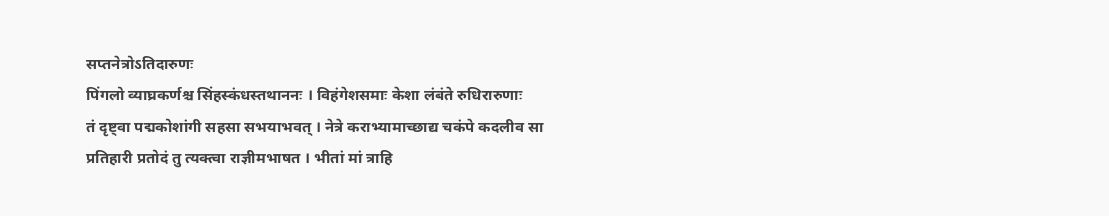सप्तनेत्रोऽतिदारुणः
पिंगलो व्याघ्रकर्णश्च सिंहस्कंधस्तथाननः । विहंगेशसमाः केशा लंबंते रुधिरारुणाः
तं दृष्ट्वा पद्मकोशांगी सहसा सभयाभवत् । नेत्रे कराभ्यामाच्छाद्य चकंपे कदलीव सा
प्रतिहारी प्रतोदं तु त्यक्त्वा राज्ञीमभाषत । भीतां मां त्राहि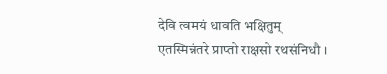देवि त्वमयं धावति भक्षितुम्
एतस्मिन्नंतरे प्राप्तो राक्षसो रथसंनिधौ ।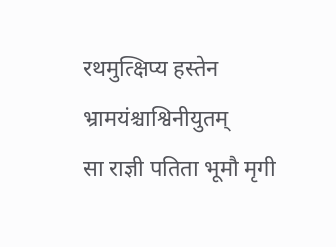रथमुत्क्षिप्य हस्तेन भ्रामयंश्चाश्विनीयुतम्
सा राज्ञी पतिता भूमौ मृगी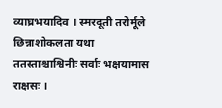व्याघ्रभयादिव । स्मरदूती तरोर्मूले छिन्नाशोकलता यथा
ततस्ताश्चाश्विनीः सर्वाः भक्षयामास राक्षसः ।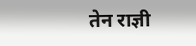तेन राज्ञी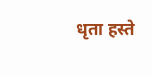धृता हस्ते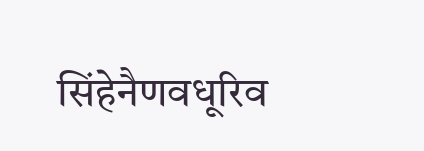सिंहेनैणवधूरिव